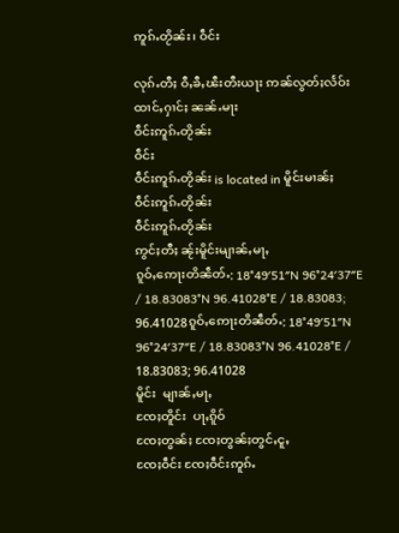ဢူၵ်ႉတႂိၼ်း၊ ဝဵင်း

လုၵ်ႉတီႈ ဝီႇၶီႇၽီးတီးယႃး ဢၼ်လွတ်ႈလႅဝ်းထၢင်ႇႁၢင်ႈ ၼၼ်ႉမႃး
ဝဵင်းဢူၵ်ႉတႂိၼ်း
ဝဵင်း
ဝဵင်းဢူၵ်ႉတႂိၼ်း is located in မိူင်းမၢၼ်ႈ
ဝဵင်းဢူၵ်ႉတႂိၼ်း
ဝဵင်းဢူၵ်ႉတႂိၼ်း
ဢွင်ႈတီႈ ၼႂ်းမိူင်းမျၢၼ်ႇမႃႇ
ၵူဝ်ႇဢေႃးတိၼဵတ်ႉ: 18°49′51″N 96°24′37″E / 18.83083°N 96.41028°E / 18.83083; 96.41028ၵူဝ်ႇဢေႃးတိၼဵတ်ႉ: 18°49′51″N 96°24′37″E / 18.83083°N 96.41028°E / 18.83083; 96.41028
မိူင်း  မျၢၼ်ႇမႃႇ
ၸႄႈတိူင်း  ပႃႇၵိူဝ်
ၸႄႈတွၼ်ႈ ၸႄႈတွၼ်ႈတွင်ႇငူႇ
ၸႄႈဝဵင်း ၸႄႈဝဵင်းဢူၵ်ႉ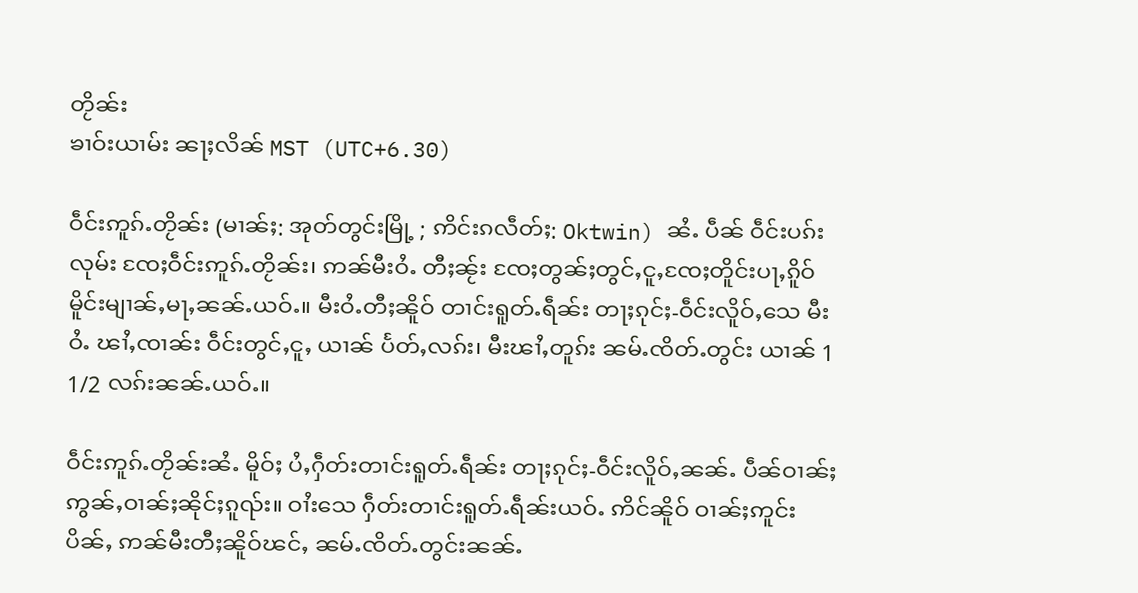တႂိၼ်း
ၶၢဝ်းယၢမ်း ၼႃႈလိၼ် MST (UTC+6.30)

ဝဵင်းဢူၵ်ႉတႂိၼ်း (မၢၼ်ႈ: အုတ်တွင်းမြို့ ; ဢိင်းၵလဵတ်ႈ: Oktwin) ၼႆႉ ပဵၼ် ဝဵင်းပၵ်းလုမ်း ၸႄႈဝဵင်းဢူၵ်ႉတႂိၼ်း၊ ဢၼ်မီးဝႆႉ တီႈၼႂ်း ၸႄႈတွၼ်ႈတွင်ႇငူႇၸႄႈတိူင်းပႃႇၵိူဝ်မိူင်းမျၢၼ်ႇမႃႇၼၼ်ႉယဝ်ႉ။ မီးဝႆႉတီႈၼိူဝ် တၢင်းရူတ်ႉရဵၼ်း တႃႈၵုင်ႈ-ဝဵင်းလိူဝ်ႇသေ မီးဝႆႉ ၽၢႆႇၸၢၼ်း ဝဵင်းတွင်ႇငူႇ ယၢၼ် ပႅတ်ႇလၵ်း၊ မီးၽၢႆႇတူၵ်း ၼမ်ႉၸိတ်ႉတွင်း ယၢၼ် 1 1/2 လၵ်းၼၼ်ႉယဝ်ႉ။

ဝဵင်းဢူၵ်ႉတႂိၼ်းၼႆႉ မိူဝ်ႈ ပႆႇႁဵတ်းတၢင်းရူတ်ႉရဵၼ်း တႃႈၵုင်ႈ-ဝဵင်းလိူဝ်ႇၼၼ်ႉ ပဵၼ်ဝၢၼ်ႈဢွၼ်ႇဝၢၼ်ႈၼိုင်ႈၵူၺ်း။ ဝၢႆးသေ ႁဵတ်းတၢင်းရူတ်ႉရဵၼ်းယဝ်ႉ ဢိင်ၼိူဝ် ဝၢၼ်ႈဢူင်းပိၼ်ႇ ဢၼ်မီးတီႈၼိူဝ်ၽင်ႇ ၼမ်ႉၸိတ်ႉတွင်းၼၼ်ႉ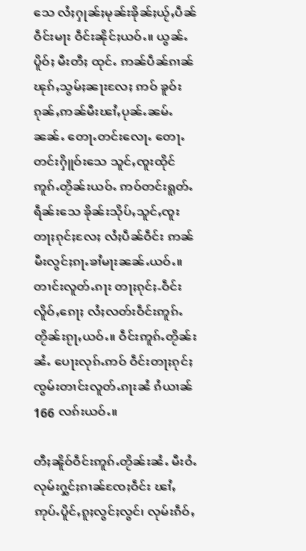သေ လႆႈႁုၼ်ႈမုၼ်းၶိုၼ်ႈယႂ်ႇပဵၼ်ဝဵင်းမႃး ဝဵင်းၼိုင်ႈယဝ်ႉ။ ယွၼ်ႉပိူဝ်ႈ မီးတီႈ ထုင်ႉ ဢၼ်ပဵၼ်ၵၢၼ်ၽုၵ်ႇသွမ်ႈၼႃးလႄႈ ဢဝ် ၶူဝ်းၵုၼ်ႇဢၼ်မီးၽၢႆႇပုၼ်ႉၼမ်ႉၼၼ်ႉ တေႃႉတင်းလေႃႉ တေႃႉတင်းႁိူဝ်းသေ သူင်ႇၸူးထိုင် ဢူၵ်ႉတႂိၼ်းယဝ်ႉ ဢဝ်တင်းရူတ်ႉရဵၼ်းသေ ၶိုၼ်းသိုပ်ႇသူင်ႇၸူး တႃႈၵုင်ႈလႄႈ လႆႈပဵၼ်ဝဵင်း ဢၼ်မီးလွင်ႈၵႃႉၶၢႆမႃးၼၼ်ႉယဝ်ႉ။ တၢင်းလူတ်ႉၵႃး တႃႈၵုင်ႈ-ဝဵင်းလိူဝ်ႇၵေႃႈ လႆႈလတ်းဝဵင်းဢူၵ်ႉတႂိၼ်းၵႂႃႇယဝ်ႉ။ ဝဵင်းဢူၵ်ႉတႂိၼ်းၼႆႉ ပေႃးလုၵ်ႉဢဝ် ဝဵင်းတႃႈၵုင်ႈ ၸွမ်းတၢင်းလူတ်ႉၵႃးၼႆ ၵႆယၢၼ် 166 လၵ်းယဝ်ႉ။

တီႈၼိူဝ်ဝဵင်းဢူၵ်ႉတႂိၼ်းၼႆႉ မီးဝႆႉ လုမ်းႁွင်ႈၵၢၼ်ၸႄႈဝဵင်း ၽၢႆႇဢုပ်ႉပိူင်ႇၵူႈလွင်ႈလွင်၊ လုမ်းၵဵဝ်ႇ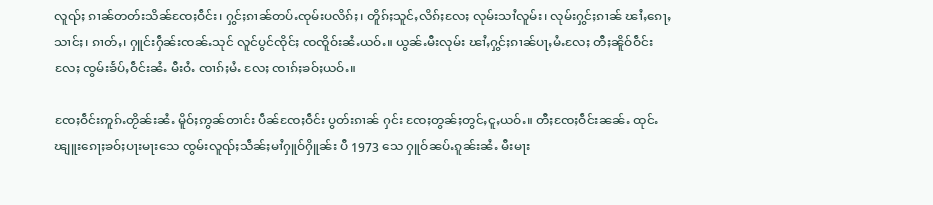လူၺ်ႈ ၵၢၼ်တတ်းသိၼ်ၸႄႈဝဵင်း၊ ႁွင်ႈၵၢၼ်တပ်ႉၸုမ်းပလိၵ်ႈ၊ တိူၵ်ႈသူင်ႇလိၵ်ႈလႄႈ လုမ်းသၢႆလူမ်း၊ လုမ်းႁွင်ႈၵၢၼ် ၽၢႆႇၵေႃႇသၢင်ႈ၊ ၵၢတ်ႇ၊ ႁူင်းႁဵၼ်းၸၼ်ႉသုင် လူင်ပွင်ၸိုင်ႈ ၸၸိူဝ်းၼႆႉယဝ်ႉ။ ယွၼ်ႉမီးလုမ်း ၽၢႆႇႁွင်ႈၵၢၼ်ပႃႇမႆႉလႄႈ တီႈၼိူဝ်ဝဵင်းလႄႈ ၸွမ်းၶႅပ်ႇဝဵင်းၼႆႉ မီးဝႆႉ ၸၢၵ်ႈမႆႉ လႄႈ ၸၢၵ်ႈၶဝ်ႈယဝ်ႉ။

ၸႄႈဝဵင်းဢူၵ်ႉတႂိၼ်းၼႆႉ မိူဝ်ႈဢွၼ်တၢင်း ပဵၼ်ၸႄႈဝဵင်း ပွတ်းၵၢၼ် ႁင်း ၸႄႈတွၼ်ႈတွင်ႇငူႇယဝ်ႉ။ တီႈၸႄႈဝဵင်းၼၼ်ႉ ထုင်ႉၽျူးၵေႃႈၶဝ်ႈပႃးမႃးသေ ၸွမ်းလူၺ်ႈသဵၼ်ႈမၢႆႁူဝ်ႁိူၼ်း ပီ 1973 သေ ႁူဝ်ၼပ်ႉၵူၼ်းၼႆႉ မီးမႃး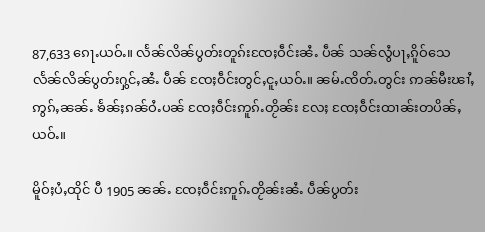87,633 ၵေႃႉယဝ်ႉ။ လႅၼ်လိၼ်ပွတ်းတူၵ်းၸႄႈဝဵင်းၼႆႉ ပဵၼ် သၼ်လွႆပႃႇၵိူဝ်သေ လႅၼ်လိၼ်ပွတ်းႁွင်ႇၼႆႉ ပဵၼ် ၸႄႈဝဵင်းတွင်ႇငူႇယဝ်ႉ။ ၼမ်ႉၸိတ်ႉတွင်း ဢၼ်မီးၽၢႆႇဢွၵ်ႇၼၼ်ႉ ၶႅၼ်ႈၵၼ်ဝႆႉပၼ် ၸႄႈဝဵင်းဢူၵ်ႉတႂိၼ်း လႄႈ ၸႄႈဝဵင်းထၢၼ်းတပိၼ်ႇယဝ်ႉ။

မိူဝ်ႈပႆႇထိုင် ပီ 1905 ၼၼ်ႉ ၸႄႈဝဵင်းဢူၵ်ႉတႂိၼ်းၼႆႉ ပဵၼ်ပွတ်း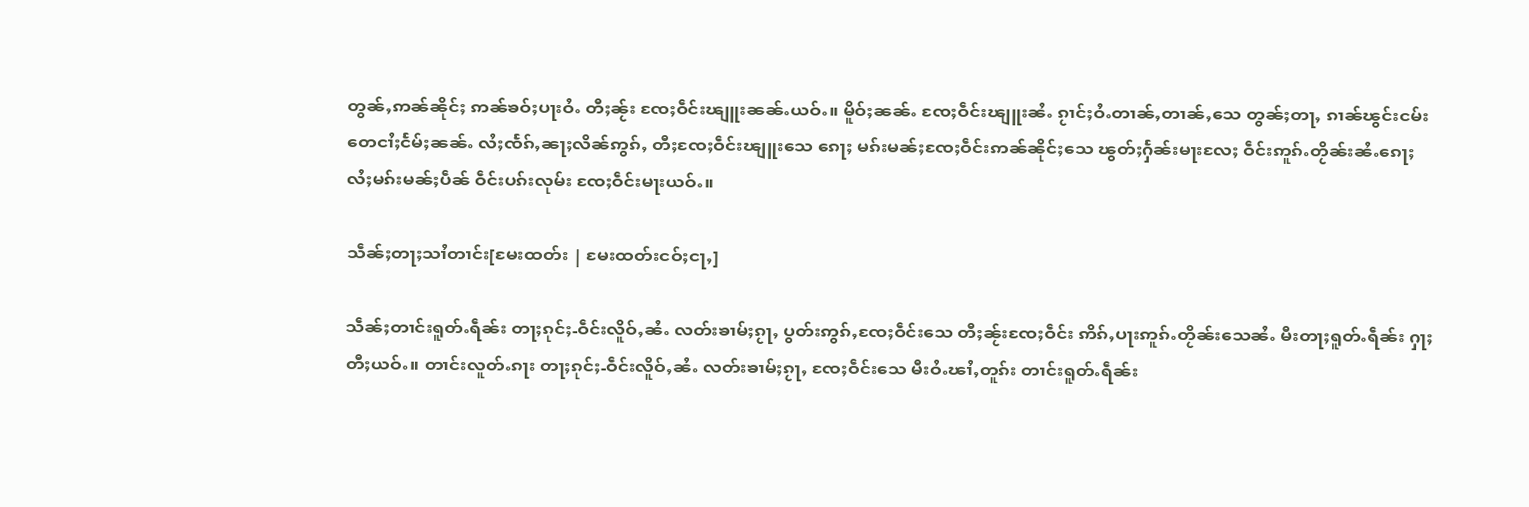တွၼ်ႇဢၼ်ၼိုင်ႈ ဢၼ်ၶဝ်ႈပႃးဝႆႉ တီႈၼႂ်း ၸႄႈဝဵင်းၽျူးၼၼ်ႉယဝ်ႉ။ မိူဝ်ႈၼၼ်ႉ ၸႄႈဝဵင်းၽျူးၼႆႉ ၵႂၢင်ႈဝႆႉတၢၼ်ႇတၢၼ်ႇသေ တွၼ်ႈတႃႇ ၵၢၼ်ၽွင်းငမ်း တေငၢႆႈငႅမ်ႈၼၼ်ႉ လႆႈၸႅၵ်ႇၼႃႈလိၼ်ဢွၵ်ႇ တီႈၸႄႈဝဵင်းၽျူးသေ ၵေႃႈ မၵ်းမၼ်ႈၸႄႈဝဵင်းဢၼ်ၼိုင်ႈသေ ၽွတ်ႈႁႅၼ်းမႃးလႄႈ ဝဵင်းဢူၵ်ႉတႂိၼ်းၼႆႉၵေႃႈ လႆႈမၵ်းမၼ်ႈပဵၼ် ဝဵင်းပၵ်းလုမ်း ၸႄႈဝဵင်းမႃးယဝ်ႉ။

သဵၼ်ႈတႃႈသၢႆတၢင်း[မႄးထတ်း | မႄးထတ်းငဝ်ႈငႃႇ]

သဵၼ်ႈတၢင်းရူတ်ႉရဵၼ်း တႃႈၵုင်ႈ-ဝဵင်းလိူဝ်ႇၼႆႉ လတ်းၶၢမ်ႈၵႂႃႇ ပွတ်းဢွၵ်ႇၸႄႈဝဵင်းသေ တီႈၼႂ်းၸႄႈဝဵင်း ဢိၵ်ႇပႃးဢူၵ်ႉတႂိၼ်းသေၼႆႉ မီးတႃႈရူတ်ႉရဵၼ်း ႁႃႈတီႈယဝ်ႉ။ တၢင်းလူတ်ႉၵႃး တႃႈၵုင်ႈ-ဝဵင်းလိူဝ်ႇၼႆႉ လတ်းၶၢမ်ႈၵႂႃႇ ၸႄႈဝဵင်းသေ မီးဝႆႉၽၢႆႇတူၵ်း တၢင်းရူတ်ႉရဵၼ်း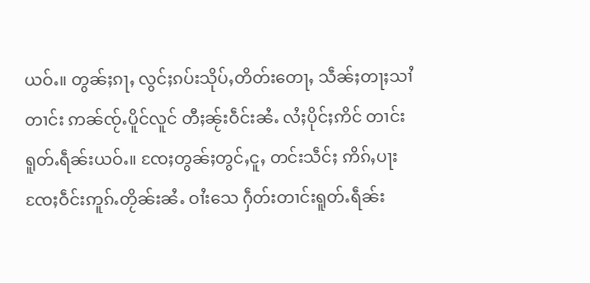ယဝ်ႉ။ တွၼ်ႈၵႃႇ လွင်ႈၵပ်းသိုပ်ႇတိတ်းတေႃႇ သဵၼ်ႈတႃႈသၢႆတၢင်း ဢၼ်ၸႂ်ႉပိူင်လူင် တီႈၼႂ်းဝဵင်းၼႆႉ လႆႈပိုင်ႈဢိင် တၢင်းရူတ်ႉရဵၼ်းယဝ်ႉ။ ၸႄႈတွၼ်ႈတွင်ႇငူႇ တင်းသဵင်ႈ ဢိၵ်ႇပႃး ၸႄႈဝဵင်းဢူၵ်ႉတႂိၼ်းၼႆႉ ဝၢႆးသေ ႁဵတ်းတၢင်းရူတ်ႉရဵၼ်း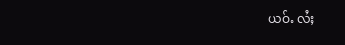ယဝ်ႉ လႆႈ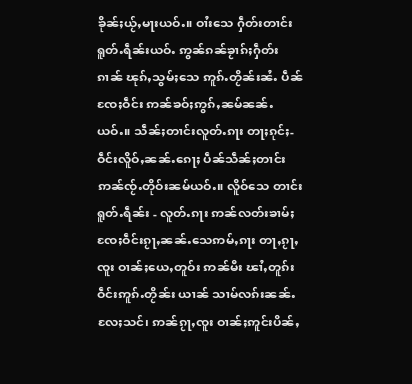ၶိုၼ်ႈယႂ်ႇမႃးယဝ်ႉ။ ဝၢႆးသေ ႁဵတ်းတၢင်းရူတ်ႉရဵၼ်းယဝ်ႉ ဢွၼ်ၵၼ်ၶႂၢၵ်ႈႁဵတ်းၵၢၼ် ၽုၵ်ႇသွမ်ႈသေ ဢူၵ်ႉတႂိၼ်းၼႆႉ ပဵၼ်ၸႄႈဝဵင်း ဢၼ်ၶဝ်ႈဢွၵ်ႇၼမ်ၼၼ်ႉယဝ်ႉ။ သဵၼ်ႈတၢင်းလူတ်ႉၵႃး တႃႈၵုင်ႈ-ဝဵင်းလိူဝ်ႇၼၼ်ႉၵေႃႈ ပဵၼ်သဵၼ်ႈတၢင်း ဢၼ်ၸႂ်ႉတိုဝ်းၼမ်ယဝ်ႉ။ လိူဝ်သေ တၢင်းရူတ်ႉရဵၼ်း - လူတ်ႉၵႃး ဢၼ်လတ်းၶၢမ်ႈ ၸႄႈဝဵင်းၵႂႃႇၼၼ်ႉသေဢမ်ႇၵႃး တႃႇၵႂႃႇၸူး ဝၢၼ်ႈယေႇတူဝ်း ဢၼ်မီး ၽၢႆႇတူၵ်းဝဵင်းဢူၵ်ႉတႂိၼ်း ယၢၼ် သၢမ်လၵ်းၼၼ်ႉလႄႈသင်၊ ဢၼ်ၵႂႃႇၸူး ဝၢၼ်ႈဢူင်းပိၼ်ႇ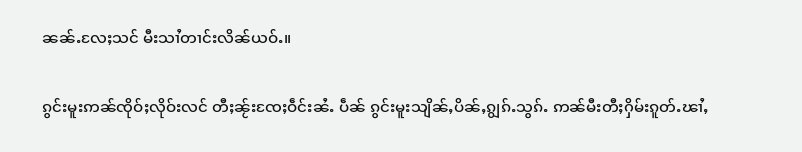ၼၼ်ႉလႄႈသင် မီးသၢႆတၢင်းလိၼ်ယဝ်ႉ။

ၵွင်းမူးဢၼ်ၸိုဝ်ႈလိုဝ်းလင် တီႈၼႂ်းၸႄႈဝဵင်းၼႆႉ ပဵၼ် ၵွင်းမူးသျိၼ်ႇပိၼ်ႇၵျွၵ်ႉသွၵ်ႉ ဢၼ်မီးတီႈႁိမ်းၵူတ်ႉၽၢႆႇ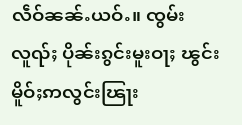လဵဝ်ၼၼ်ႉယဝ်ႉ။ ၸွမ်းလူၺ်ႈ ပိုၼ်းၵွင်းမူးဝႃႈ ၽွင်းမိူဝ်ႈဢလွင်းၽြႃး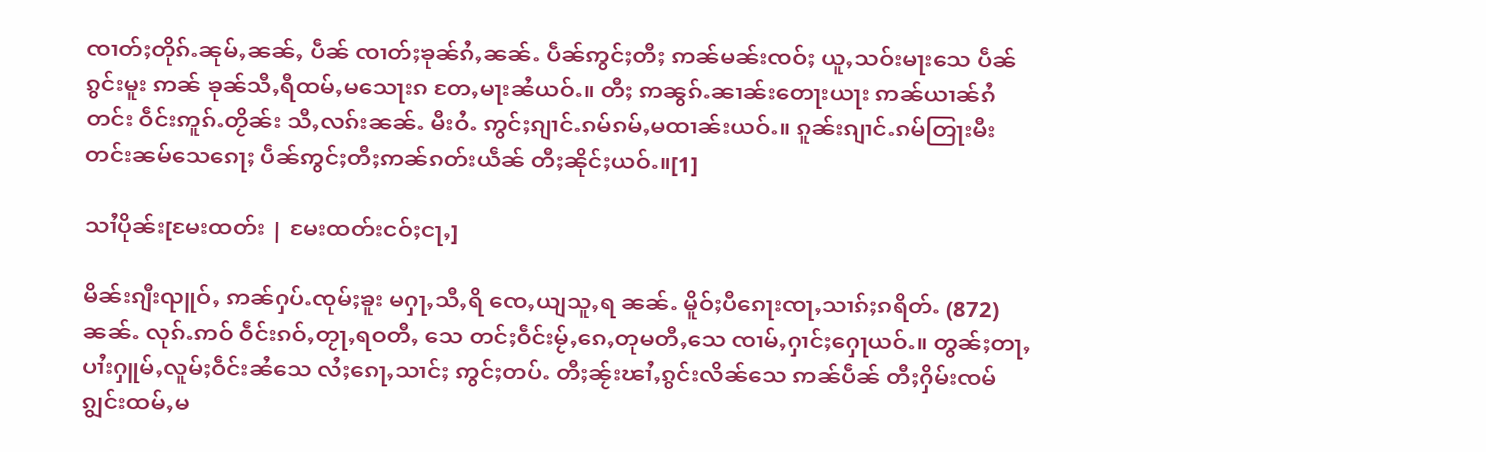ၸၢတ်ႈတိုၵ်ႉၼုမ်ႇၼၼ်ႇ ပဵၼ် ၸၢတ်ႈၶုၼ်ၵႆႇၼၼ်ႉ ပဵၼ်ဢွင်ႈတီႈ ဢၼ်မၼ်းၸဝ်ႈ ယူႇသဝ်းမႃးသေ ပဵၼ်ၵွင်းမူး ဢၼ် ၶုၼ်သီႇရီထမ်ႇမသေႃးၵ တႄႇမႃးၼႆယဝ်ႉ။ တီႈ ဢၼွၵ်ႉၼၢၼ်းတေႃးယႃး ဢၼ်ယၢၼ်ၵႆတင်း ဝဵင်းဢူၵ်ႉတႂိၼ်း သီႇလၵ်းၼၼ်ႉ မီးဝႆႉ ဢွင်ႈၵျၢင်ႉၵမ်ၵမ်ႇမထၢၼ်းယဝ်ႉ။ ၵူၼ်းၵျၢင်ႉၵမ်တြႃးမီးတင်းၼမ်သေၵေႃႈ ပဵၼ်ဢွင်ႈတီႈဢၼ်ၵတ်းယဵၼ် တီႈၼိုင်ႈယဝ်ႉ။[1]

သၢႆပိုၼ်း[မႄးထတ်း | မႄးထတ်းငဝ်ႈငႃႇ]

မိၼ်းၵျီးၺူဝ်ႇ ဢၼ်ႁပ်ႉၸုမ်ႈၶူး မႁႃႇသီႇရိ ၸေႇယျသူႇရ ၼၼ်ႉ မိူဝ်ႈပီၵေႃးၸႃႇသၢၵ်ႈၵရိတ်ႉ (872) ၼၼ်ႉ လုၵ်ႉဢဝ် ဝဵင်းၵဝ်ႇတႂႃႇရဝတီႇ သေ တင်ႈဝဵင်းမႂ်ႇၵေႇတုမတီႇသေ ၸၢမ်ႇႁၢင်ႈႁေႃယဝ်ႉ။ တွၼ်ႈတႃႇ ပၢႆးႁူမ်ႇလူမ်ႈဝဵင်းၼႆသေ လႆႈၵေႃႇသၢင်ႈ ဢွင်ႈတပ်ႉ တီႈၼႂ်းၽၢႆႇၵွင်းလိၼ်သေ ဢၼ်ပဵၼ် တီႈႁိမ်းၸမ် ၵျွင်းထမ်ႇမ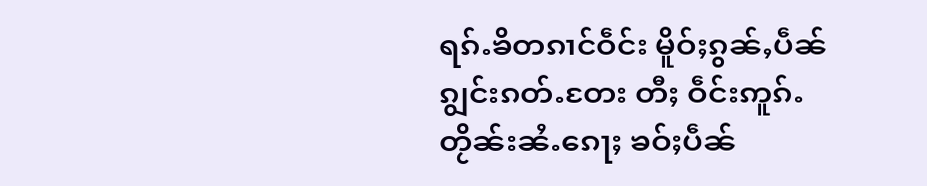ရၵ်ႉၶိတၵၢင်ဝဵင်း မိူဝ်ႈၵွၼ်ႇပဵၼ်ၵျွင်းၵတ်ႉတႄး တီႈ ဝဵင်းဢူၵ်ႉတႂိၼ်းၼႆႉၵေႃႈ ၶဝ်ႈပဵၼ်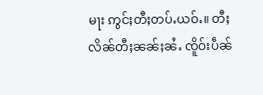မႃး ဢွင်ႈတီႈတပ်ႉယဝ်ႉ။ တီႈလိၼ်တီႈၼၼ်ႈၼႆႉ ၸိူဝ်းပဵၼ်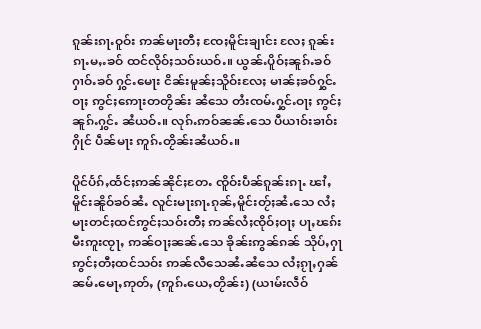ၵူၼ်းၵႃႉဝူဝ်း ဢၼ်မႃးတီႈ ၸႄႈမိူင်းၶျၢင်း လႄႈ ၵူၼ်းၵႃႉမႇႉၶဝ် ထင်လိုဝ်ႈသဝ်းယဝ်ႉ။ ယွၼ်ႉပိူဝ်ႈၼူၵ်ႉၶဝ်ႁၢဝ်ႉၶဝ် ႁွင်ႉမေႃး ငိၼ်းမူၼ်ႈသိူဝ်းလႄႈ မၢၼ်ႈၶဝ်ႁွင်ႉဝႃႈ ဢွင်ႈဢေႃးတတႂိၼ်း ၼႆသေ တႆးၸမ်ႉႁွင်ႉဝႃႈ ဢွင်ႈၼူၵ်ႉႁွင်ႉ ၼႆယဝ်ႉ။ လုၵ်ႉဢဝ်ၼၼ်ႉသေ ပီယၢဝ်းၶၢဝ်းႁိုင် ပဵၼ်မႃး ဢူၵ်ႉတႂိၼ်းၼႆယဝ်ႉ။

ပိူင်ပႅၵ်ႇထႅင်ႈဢၼ်ၼိုင်ႈတႄႉ ၸိူဝ်းပဵၼ်ၵူၼ်းၵႃႉ ၽၢႆႇမိူင်းၼိူဝ်ၶဝ်ၼႆႉ လူင်းမႃးၵႃႉၵုၼ်ႇမိူင်းတႂ်ႈၼႆႉသေ လႆႈမႃးတင်ႈထင်ဢွင်ႈသဝ်းတီႈ ဢၼ်လႆႈၸိုဝ်ႈဝႃႈ ပႃႇၽၵ်းမီးဢူးၸႂႃႇ ဢၼ်ဝႃႈၼၼ်ႉသေ ၶိုၼ်းဢွၼ်ၵၼ် သိုပ်ႇႁႃ ဢွင်ႈတီႈထင်သဝ်း ဢၼ်လီသေၼႆႉၼႆသေ လႆႈၵႂႃႇႁၼ် ၼမ်ႉမေႃႇဢုတ်ႇ (ဢူၵ်ႉယေႇတႂိၼ်း) (ယၢမ်းလဵဝ်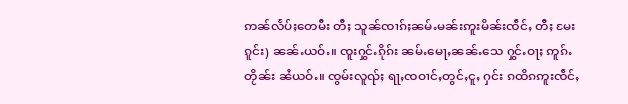ဢၼ်လႅပ်ႈတေမီး တီႈ သူၼ်ၸၢၵ်ႈၼမ်ႉမၼ်းဢူးမိၼ်းၸဵင်ႇ တီႈ မႄးၵူင်း) ၼၼ်ႉယဝ်ႉ။ ၸူးႁွင်ႉၵိုၵ်း ၼမ်ႉမေႃႇၼၼ်ႉသေ ႁွင်ႉဝႃႈ ဢူၵ်ႉတႂိၼ်း ၼႆယဝ်ႉ။ ၸွမ်းလူၺ်ႈ ရႃႇၸဝၢင်ႇတွင်ႇငူႇ ႁင်း ၵထိၵဢူးၸဵင်ႇ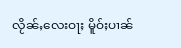လႂိၼ်ႇလေးဝႃႈ မိူဝ်ႈပၢၼ်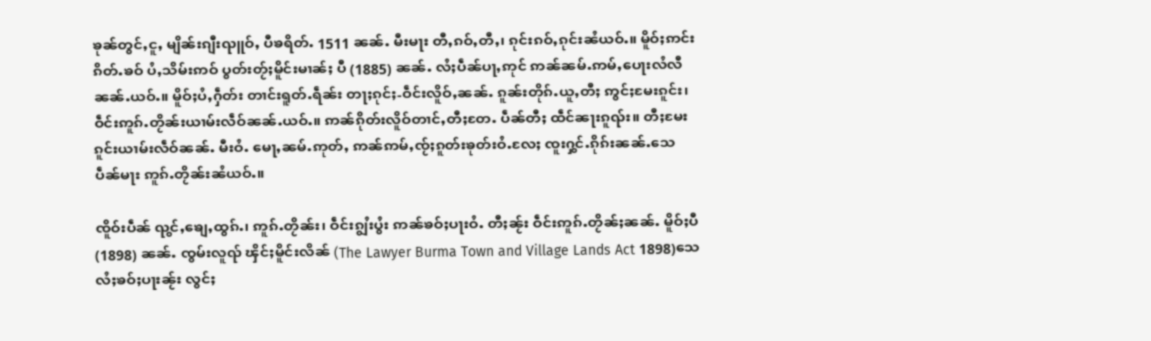ၶုၼ်တွင်ႇငူႇ မျိၼ်းၵျီးၺူဝ်ႇ ပီၶရိတ်ႉ 1511 ၼၼ်ႉ မီးမႃး တီႇၵဝ်ႇတီႇ၊ ၵုင်းၵဝ်ႇၵုင်းၼႆယဝ်ႉ။ မိူဝ်ႈဢင်းၵိတ်ႉၶဝ် ပႆႇသိမ်းဢဝ် ပွတ်းတႂ်ႈမိူင်းမၢၼ်ႈ ပီ (1885) ၼၼ်ႉ လႆႈပဵၼ်ပႃႇဢုင် ဢၼ်ၼမ်ႉဢမ်ႇပေႃးလႆလီၼၼ်ႉယဝ်ႉ။ မိူဝ်ႈပႆႇႁဵတ်း တၢင်းရူတ်ႉရဵၼ်း တႃႈၵုင်ႈ-ဝဵင်းလိူဝ်ႇၼၼ်ႉ ၵူၼ်းတိုၵ်ႉယူႇတီႈ ဢွင်ႈမႄးၵူင်း၊ ဝဵင်းဢူၵ်ႉတႂိၼ်းယၢမ်းလဵဝ်ၼၼ်ႉယဝ်ႉ။ ဢၼ်ၵိုတ်းလိူဝ်တၢင်ႇတီႈတႄႉ ပဵၼ်တီႈ ထဵင်ၼႃးၵူၺ်း။ တီႈမႄးၵူင်းယၢမ်းလဵဝ်ၼၼ်ႉ မီးဝႆႉ မေႃႇၼမ်ႉဢုတ်ႇ ဢၼ်ဢမ်ႇၸႂ်ႈၵူတ်းၶုတ်းဝႆႉလႄႈ ၸူးႁွင်ႉၵိုၵ်းၼၼ်ႉသေ ပဵၼ်မႃး ဢူၵ်ႉတႂိၼ်းၼႆယဝ်ႉ။

ၸိူဝ်းပဵၼ် ၺွင်ႇၶျေႇထွၵ်ႉ၊ ဢူၵ်ႉတႂိၼ်း၊ ဝဵင်းၵျွႆးပွႆး ဢၼ်ၶဝ်ႈပႃးဝႆႉ တီႈၼႂ်း ဝဵင်းဢူၵ်ႉတႂိၼ်ႈၼၼ်ႉ မိူဝ်ႈပီ (1898) ၼၼ်ႉ ၸွမ်းလူၺ် ၾိင်ႈမိူင်းလိၼ် (The Lawyer Burma Town and Village Lands Act 1898)သေ လႆႈၶဝ်ႈပႃးၼႂ်း လွင်ႈ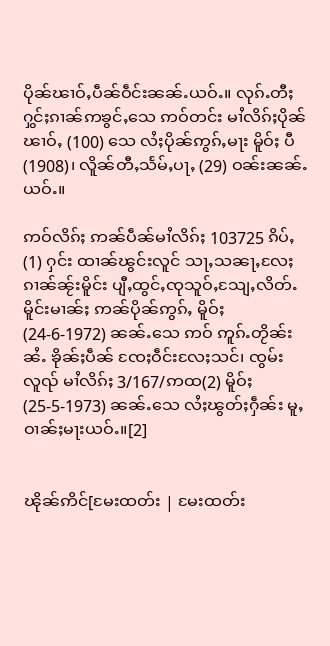ပိုၼ်ၽၢဝ်ႇပဵၼ်ဝဵင်းၼၼ်ႉယဝ်ႉ။ လုၵ်ႉတီႈႁွင်ႈၵၢၼ်ဢၶွင်ႇသေ ဢဝ်တင်း မၢႆလိၵ်ႈပိုၼ်ၽၢဝ်ႇ (100) သေ လႆႈပိုၼ်ဢွၵ်ႇမႃး မိူဝ်ႈ ပီ (1908)၊ လိူၼ်တီႇသႅမ်ႇပႃႇ (29) ဝၼ်းၼၼ်ႉယဝ်ႉ။

ဢဝ်လိၵ်ႈ ဢၼ်ပဵၼ်မၢႆလိၵ်ႈ 103725 ၵိပ်ႇ(1) ႁင်း ထၢၼ်ၽွင်းလူင် သႃႇသၼႃႇလႄႈ ၵၢၼ်ၼႂ်းမိူင်း ပျီႇထွင်ႇၸုသူဝ်ႇသျႄႇလိတ်ႉမိူင်းမၢၼ်ႈ ဢၼ်ပိုၼ်ဢွၵ်ႇ မိူဝ်ႈ (24-6-1972) ၼၼ်ႉသေ ဢဝ် ဢူၵ်ႉတႂိၼ်း ၼႆႉ ၶိုၼ်ႈပဵၼ် ၸႄႈဝဵင်းလႄႈသင်၊ ၸွမ်းလူၺ် မၢႆလိၵ်ႈ 3/167/ဢထ(2) မိူဝ်ႈ (25-5-1973) ၼၼ်ႉသေ လႆႈၽွတ်ႈႁဵၼ်း မူႇဝၢၼ်ႈမႃးယဝ်ႉ။[2]


ၽိုၼ်ဢိင်[မႄးထတ်း | မႄးထတ်း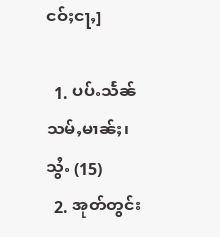ငဝ်ႈငႃႇ]

  1. ပပ်ႉသႅၼ်သမ်ႇမၢၼ်ႈ၊ သွႆႉ (15)
  2. အုတ်တွင်း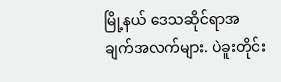မြို့နယ် ဒေသဆိုင်ရာအချက်အလက်များ. ပဲခူးတိုင်း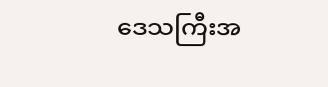ဒေသကြီးအ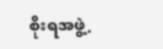စိုးရအဖွဲ့.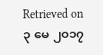Retrieved on ၃ မေ ၂၀၁၇